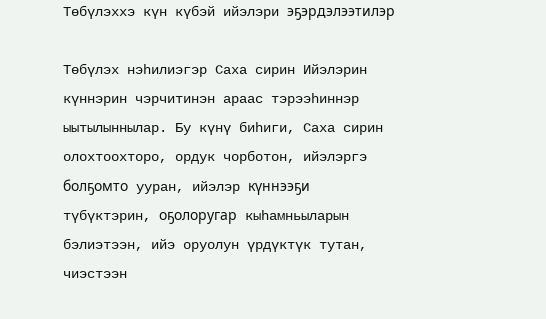Төбүлэххэ күн күбэй ийэлэри эҕэрдэлээтилэр

Төбүлэх нэһилиэгэр Саха сирин Ийэлэрин күннэрин чэрчитинэн араас тэрээһиннэр ыытылыннылар. Бу күнү биһиги, Саха сирин олохтоохторо, ордук чорботон, ийэлэргэ болҕомто ууран, ийэлэр күннээҕи түбүктэрин, оҕолоругар кыһамньыларын бэлиэтээн, ийэ оруолун үрдүктүк тутан, чиэстээн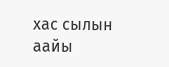хас сылын аайы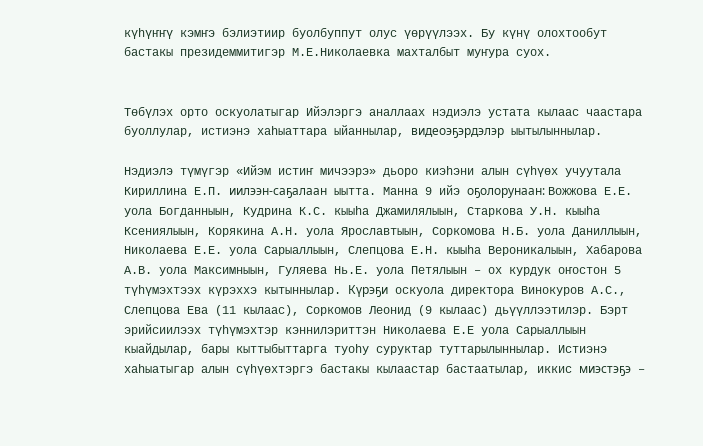күһүҥҥү кэмҥэ бэлиэтиир буолбуппут олус үөрүүлээх. Бу күнү олохтообут бастакы президеммитигэр М.Е.Николаевка махталбыт муҥура суох.


Төбүлэх орто оскуолатыгар Ийэлэргэ аналлаах нэдиэлэ устата кылаас чаастара буоллулар, истиэнэ хаһыаттара ыйаннылар, видеоэҕэрдэлэр ыытылыннылар.

Нэдиэлэ түмүгэр «Ийэм истиҥ мичээрэ» дьоро киэһэни алын сүһүөх учуутала Кириллина Е.П. иилээн-саҕалаан ыытта. Манна 9 ийэ оҕолорунаан: Вожжова Е.Е. уола Богданныын, Кудрина К.С. кыыһа Джамилялыын, Старкова У.Н. кыыһа Ксениялыын, Корякина А.Н. уола Ярославтыын, Соркомова Н.Б. уола Даниллыын, Николаева Е.Е. уола Сарыаллыын, Слепцова Е.Н. кыыһа Вероникалыын, Хабарова А.В. уола Максимныын, Гуляева Нь.Е. уола Петялыын – ох курдук оҥостон 5 түһүмэхтээх күрэххэ кытыннылар. Күрэҕи оскуола директора Винокуров А.С., Слепцова Ева (11 кылаас), Соркомов Леонид (9 кылаас) дьүүллээтилэр. Бэрт эрийсиилээх түһүмэхтэр кэннилэриттэн Николаева Е.Е уола Сарыаллыын кыайдылар, бары кыттыбыттарга туоһу суруктар туттарылыннылар. Истиэнэ хаһыатыгар алын сүһүөхтэргэ бастакы кылаастар бастаатылар, иккис миэстэҕэ –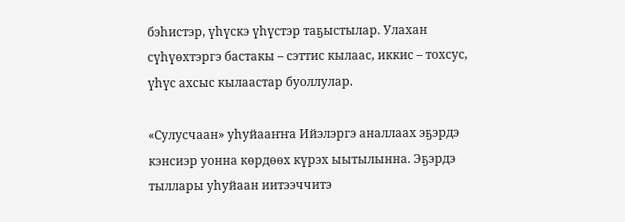бэһистэр, үһүскэ үһүстэр таҕыстылар. Улахан сүһүөхтэргэ бастакы – сэттис кылаас, иккис – тохсус, үһүс ахсыс кылаастар буоллулар.

«Сулусчаан» уһуйааҥҥа Ийэлэргэ аналлаах эҕэрдэ кэнсиэр уонна көрдөөх күрэх ыытылынна. Эҕэрдэ тыллары уһуйаан иитээччитэ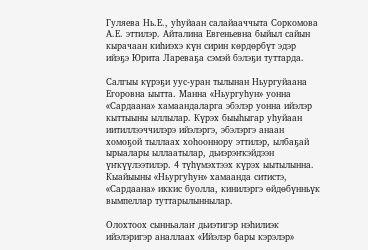Гуляева Нь.Е., уһуйаан салайааччыта Соркомова А.Е. эттилэр. Айталина Евгеньевна быйыл сайын кырачаан киһиэхэ күн сирин көрдөрбүт эдэр ийэҕэ Юрита Лареваҕа сэмэй бэлэҕи туттарда.

Салгыы күрэҕи уус-уран тылынан Ньургуйаана Егоровна ыытта. Манна «Ньургуһун» уонна «Сардаана» хамаандаларга эбэлэр уонна ийэлэр кыттыыны ыллылар. Күрэх быыһыгар уһуйаан иитиллээччилэрэ ийэлэргэ, эбэлэргэ анаан хомоҕой тыллаах хоһооннору эттилэр, ылбаҕай ырыалары ыллаатылар, дьиэрэҥкэйдээн үҥкүүлээтилэр. 4 түһүмэхтээх күрэх ыытылынна. Кыайыыны «Ньургуһун» хамаанда ситистэ, «Сардаана» иккис буолла, кинилэргэ өйдөбүнньүк вымпеллар туттарылыннылар.

Олохтоох сынньалаҥ дьиэтигэр нэһилиэк ийэлэригэр аналлаах «Ийэлэр бары кэрэлэр»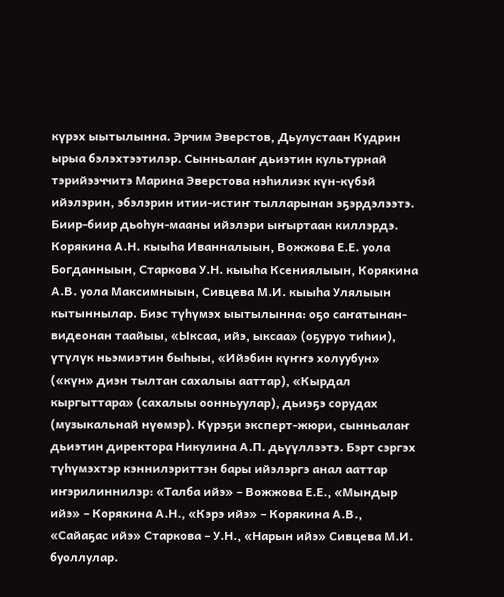күрэх ыытылынна. Эрчим Эверстов, Дьулустаан Кудрин ырыа бэлэхтээтилэр. Сынньалаҥ дьиэтин культурнай тэрийээччитэ Марина Эверстова нэһилиэк күн-күбэй ийэлэрин, эбэлэрин итии-истиҥ тылларынан эҕэрдэлээтэ. Биир-биир дьоһун-мааны ийэлэри ыҥыртаан киллэрдэ. Корякина А.Н. кыыһа Иванналыын, Вожжова Е.Е. уола Богданныын, Старкова У.Н. кыыһа Ксениялыын, Корякина А.В. уола Максимныын, Сивцева М.И. кыыһа Улялыын кытыннылар. Биэс түһүмэх ыытылынна: оҕо саҥатынан-видеонан таайыы, «Ыксаа, ийэ, ыксаа» (оҕуруо тиһии), үтүлүк ньэмиэтин быһыы, «Ийэбин күҥҥэ холуубун» («күн» диэн тылтан сахалыы ааттар), «Кырдал кыргыттара» (сахалыы оонньуулар), дьиэҕэ сорудах (музыкальнай нүөмэр). Күрэҕи эксперт-жюри, сынньалаҥ дьиэтин директора Никулина А.П. дьүүллээтэ. Бэрт сэргэх түһүмэхтэр кэннилэриттэн бары ийэлэргэ анал ааттар иҥэрилиннилэр: «Талба ийэ» – Вожжова Е.Е., «Мындыр ийэ» – Корякина А.Н., «Кэрэ ийэ» – Корякина А.В., «Сайаҕас ийэ» Старкова – У.Н., «Нарын ийэ» Сивцева М.И. буоллулар.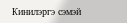Кинилэргэ сэмэй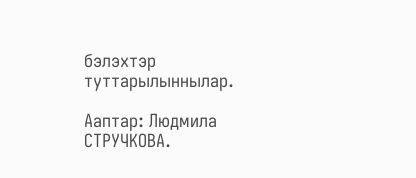бэлэхтэр туттарылыннылар.

Ааптар: Людмила СТРУЧКОВА.